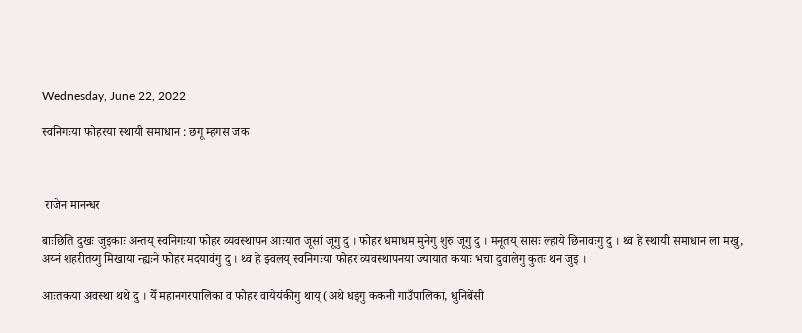Wednesday, June 22, 2022

स्वनिगःया फोहरया स्थायी समाधान : छगू म्हगस जक



 राजेन मानन्धर

बाःछिति दुखः जुइकाः अन्तय् स्वनिगःया फोहर व्यवस्थापन आःयात जूसां जूगु दु । फोहर धमाधम मुनेगु शुरु जूगु दु । मनूतय् सासः ल्हाये छिनावःगु दु । थ्व हे स्थायी समाधान ला मखु, अय्नं शहरीतय्गु मिखाया न्ह्यःने फोहर मदयावंगु दु । थ्व हे झ्वलय् स्वनिगःया फोहर व्यवस्थापनया ज्यायात कयाः भचा दुवालेगु कुतः थन जुइ ।

आःतकया अवस्था थथे दु । येँ महानगरपालिका व फोहर वायेयंकीगु थाय् (अथे धइगु ककनी गाउँपालिका, धुनिबेंसी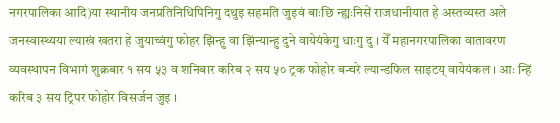नगरपालिका आदि)या स्थानीय जनप्रतिनिधिपिनिगु दथुइ सहमति जुइवं बाःछि न्ह्यःनिसें राजधानीयात हे अस्तव्यस्त अले जनस्वास्थ्यया ल्याखं खतरा हे जुयाच्वंगु फोहर झिन्हु वा झिंन्यान्हु दुने वायेयंकेगु धाःगु दु । येँ महानगरपालिका वातावरण व्यवस्थापन विभागं शुक्रबार १ सय ५३ व शनिबार करिब २ सय ५० ट्रक फोहोर बन्चरे ल्यान्डफिल साइटय् वायेयंकल । आः न्हिं करिब ३ सय ट्रिपर फोहोर विसर्जन जुइ ।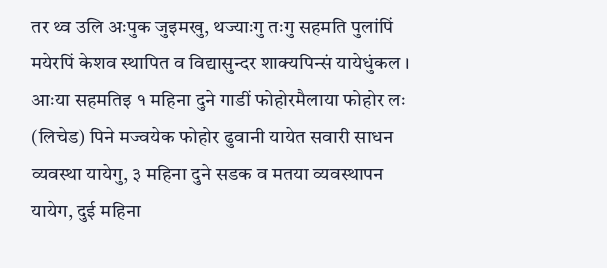तर थ्व उलि अःपुक जुइमखु, थज्याःगु तःगु सहमति पुलांपिं मयेरपिं केशव स्थापित व विद्यासुन्दर शाक्यपिन्सं यायेधुंकल । आःया सहमतिइ १ महिना दुने गाडीं फोहोरमैलाया फोहोर लः (लिचेड) पिने मज्वयेक फोहोर ढुवानी यायेत सवारी साधन व्यवस्था यायेगु, ३ महिना दुने सडक व मतया व्यवस्थापन यायेग, दुई महिना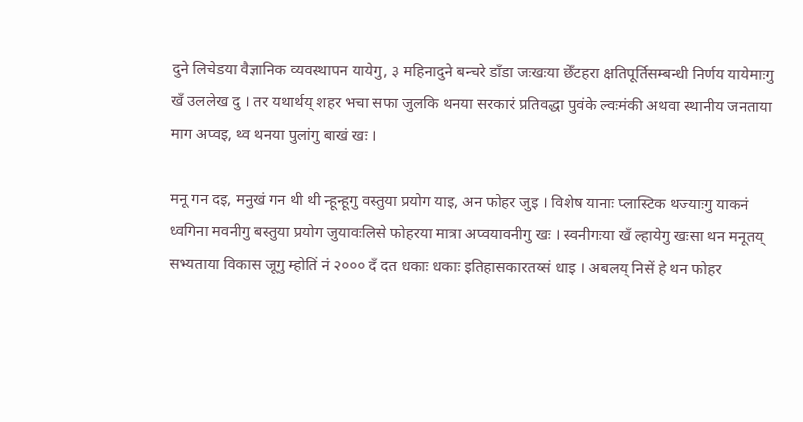दुने लिचेडया वैज्ञानिक व्यवस्थापन यायेगु, ३ महिनादुने बन्चरे डाँडा जःखःया छेँटहरा क्षतिपूर्तिसम्बन्धी निर्णय यायेमाःगु खँ उललेख दु । तर यथार्थय् शहर भचा सफा जुलकि थनया सरकारं प्रतिवद्धा पुवंके ल्वःमंकी अथवा स्थानीय जनताया माग अप्वइ, थ्व थनया पुलांगु बाखं खः ।

मनू गन दइ, मनुखं गन थी थी न्हून्हूगु वस्तुया प्रयोग याइ, अन फोहर जुइ । विशेष यानाः प्लास्टिक थज्याःगु याकनं ध्वगिना मवनीगु बस्तुया प्रयोग जुयावःलिसे फोहरया मात्रा अप्वयावनीगु खः । स्वनीगःया खँ ल्हायेगु खःसा थन मनूतय् सभ्यताया विकास जूगु म्होतिं नं २००० दँ दत धकाः धकाः इतिहासकारतय्सं धाइ । अबलय् निसें हे थन फोहर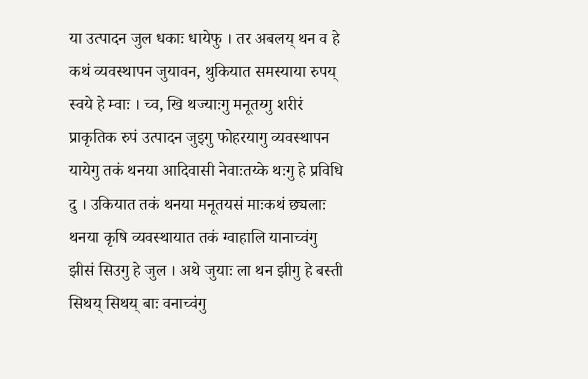या उत्पादन जुल धकाः धायेफु । तर अबलय् थन व हे कथं व्यवस्थापन जुयावन, थुकियात समस्याया रुपय् स्वये हे म्वाः । च्व, खि थज्याःगु मनूतय्गु शरीरं प्राकृतिक रुपं उत्पादन जुइगु फोहरयागु व्यवस्थापन यायेगु तकं थनया आदिवासी नेवाःतय्के थःगु हे प्रविधि दु । उकियात तकं थनया मनूतयसं माःकथं छ्यलाः थनया कृषि व्यवस्थायात तकं ग्वाहालि यानाच्वंगु झीसं सिउगु हे जुल । अथे जुयाः ला थन झीगु हे बस्ती सिथय् सिथय् बाः वनाच्वंगु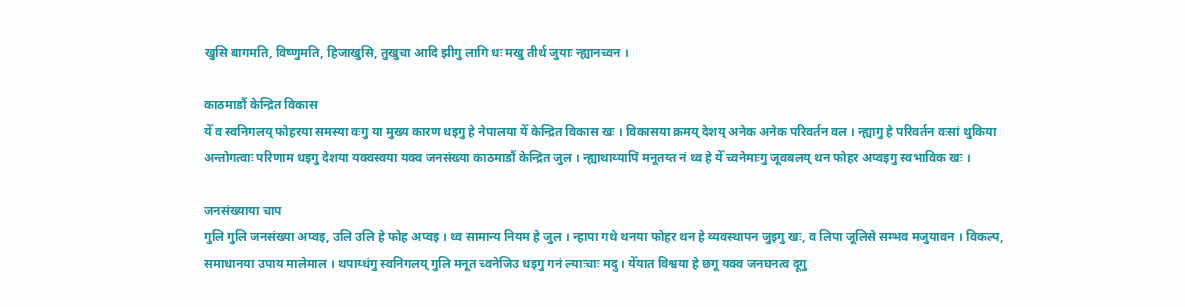खुसि बागमति, विष्णुमति, हिजाखुसि, तुखुचा आदि झीगु लागि धः मखु तीर्थ जुयाः न्ह्यानच्वन ।

काठमाडौं केन्द्रित विकास
येँ व स्वनिगलय् फोहरया समस्या वःगु या मुख्य कारण धइगु हे नेपालया येँ केन्द्रित विकास खः । विकासया क्रमय् देशय् अनेक अनेक परिवर्तन वल । न्ह्यागु हे परिवर्तन वःसां थुकिया अन्तोगत्वाः परिणाम धइगु देशया यक्वस्वया यक्व जनसंख्या काठमाडौं केन्द्रित जुल । न्ह्याथाय्यापिं मनूतय्त नं थ्व हे येँ च्वनेमाःगु जूवबलय् थन फोहर अप्वइगु स्वभाविक खः ।

जनसंख्याया चाप
गुलि गुलि जनसंख्या अप्वइ, उलि उलि हे फोह अप्वइ । थ्व सामान्य नियम हे जुल । न्हापा गथे थनया फोहर थन हे व्यवस्थापन जुइगु खः, व लिपा जूलिसे सम्भव मजुयावन । विकल्प, समाधानया उपाय मालेमाल । थपाय्धंगु स्वनिगलय् गुलि मनूत च्वनेजिउ धइगु गनं ल्याःचाः मदु । येँयात विश्वया हे छगू यक्व जनघनत्व दूगु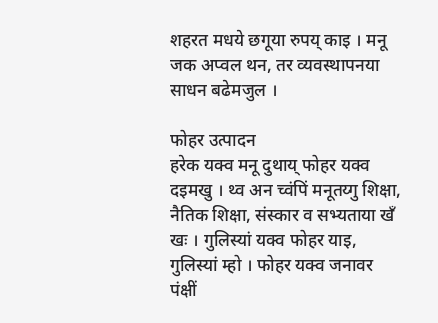शहरत मधये छगूया रुपय् काइ । मनू जक अप्वल थन, तर व्यवस्थापनया साधन बढेमजुल ।

फोहर उत्पादन
हरेक यक्व मनू दुथाय् फोहर यक्व दइमखु । थ्व अन च्वंपिं मनूतय्गु शिक्षा, नैतिक शिक्षा, संस्कार व सभ्यताया खँ खः । गुलिस्यां यक्व फोहर याइ, गुलिस्यां म्हो । फोहर यक्व जनावर पंक्षीं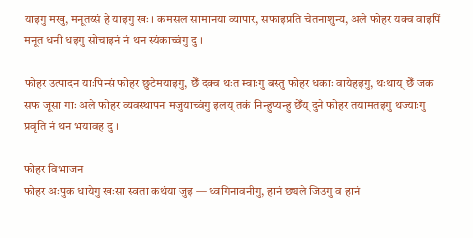याइगु मखु, मनूतय्सं हे याइगु खः । कमसल सामानया व्यापार, सफाइप्रति चेतनाशुन्य, अले फोहर यक्व वाइपिं मनूत धनी धइगु सोचाइनं नं थन स्यंकाच्वंगु दु ।

फोहर उत्पादन याःपिन्सं फोहर छुटेमयाइगु, छेँ दक्व थःत म्वाःगु बस्तु फोहर धकाः वायेहइगु, थःथाय् छेँ जक सफ जूसा गाः अले फोहर व्यवस्थापन मजुयाच्वंगु इलय् तकं निन्हुप्यन्हु छेँय् दुने फोहर तयामतइगु थज्याःगु प्रवृति नं थन भयावह दु ।

फोहर विभाजन
फोहर अःपुक धायेगु खःसा स्वता कथंया जुइ — ध्वगिनावनीगु, हानं छ्यले जिउगु व हानं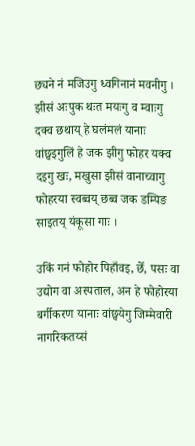छ्यने नं मजिउगु ध्वगिनानं मवनीगु । झीसं अःपुक थःत मयःगु व म्वाःगु दक्व छथाय् हे घलंमलं यानाः वांछ्वइगुलिं हे जक झीगु फोहर यक्व दइगु खः, मखुसा झीसं वानाच्वागु फोहरया स्वब्वय् छब्व जक डम्पिङ साइतय् यंकूसा गाः ।

उकिं गनं फोहोर पिहाँवइ, छेँ, पसः वा उद्योग वा अस्पताल, अन हे फोहोरया बर्गीकरण यानाः वांछ्वयेगु जिम्मेवारी नागरिकतय्सं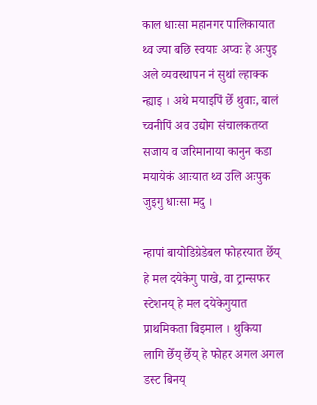काल धाःसा महानगर पालिकायात थ्व ज्या बछि स्वयाः अप्वः हे अःपुइ अले व्यवस्थापन नं सुथां ल्हाक्क न्ह्याइ । अथे मयाइपिं छेँ थुवाः, बालं च्वनीपिं अव उद्योग संचालकतय्त सजाय व जरिमानाया कानुन कडा मयायेकं आःयात थ्व उलि अःपुक जुइगु धाःसा मदु ।

न्हापां बायोडिग्रेडेबल फोहरयात छेँय् हे मल दयेकेगु पाखे, वा ट्रान्सफर स्टेशनय् हे मल दयेकेगुयात प्राथमिकता बिइमाल । थुकिया लागि छेँय् छेँय् हे फोहर अगल अगल डस्ट बिनय्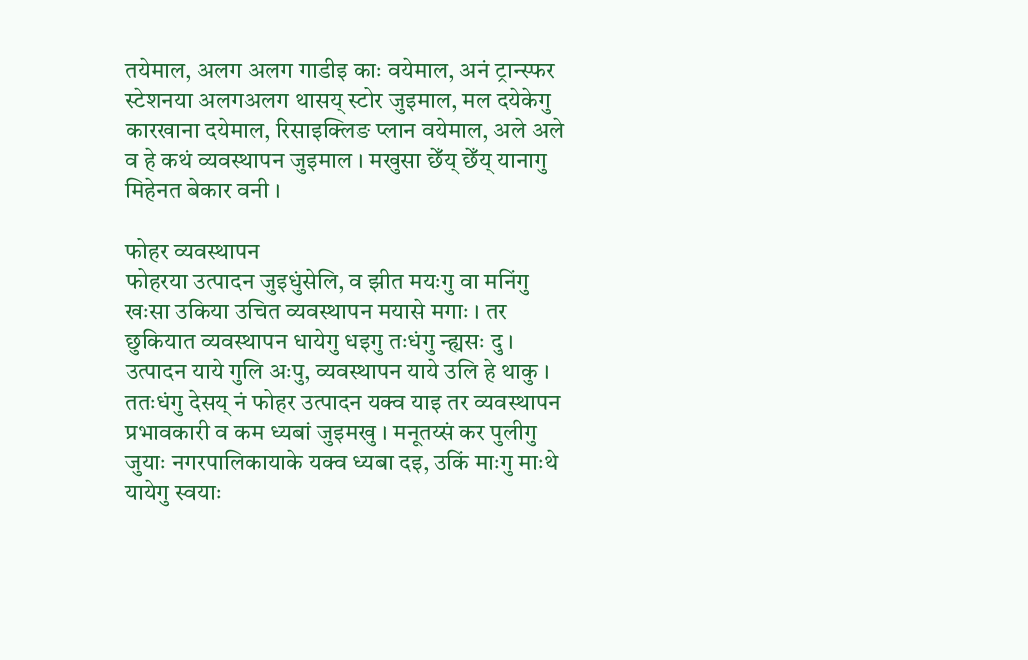तयेमाल, अलग अलग गाडीइ काः वयेमाल, अनं ट्रान्स्फर स्टेशनया अलगअलग थासय् स्टोर जुइमाल, मल दयेकेगु कारखाना दयेमाल, रिसाइक्लिङ प्लान वयेमाल, अले अले व हे कथं व्यवस्थापन जुइमाल । मखुसा छेँय् छेँय् यानागु मिहेनत बेकार वनी ।

फोहर व्यवस्थापन
फोहरया उत्पादन जुइधुंसेलि, व झीत मयःगु वा मनिंगु खःसा उकिया उचित व्यवस्थापन मयासे मगाः । तर छुकियात व्यवस्थापन धायेगु धइगु तःधंगु न्ह्यसः दु । उत्पादन याये गुलि अःपु, व्यवस्थापन याये उलि हे थाकु । ततःधंगु देसय् नं फोहर उत्पादन यक्व याइ तर व्यवस्थापन प्रभावकारी व कम ध्यबां जुइमखु । मनूतय्सं कर पुलीगु जुयाः नगरपालिकायाके यक्व ध्यबा दइ, उकिं माःगु माःथे यायेगु स्वयाः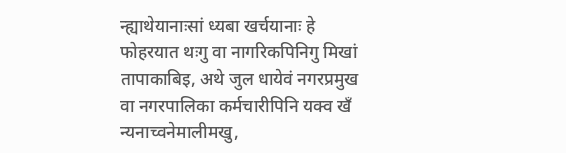न्ह्याथेयानाःसां ध्यबा खर्चयानाः हे फोहरयात थःगु वा नागरिकपिनिगु मिखां तापाकाबिइ, अथे जुल धायेवं नगरप्रमुख वा नगरपालिका कर्मचारीपिनि यक्व खँ न्यनाच्वनेमालीमखु,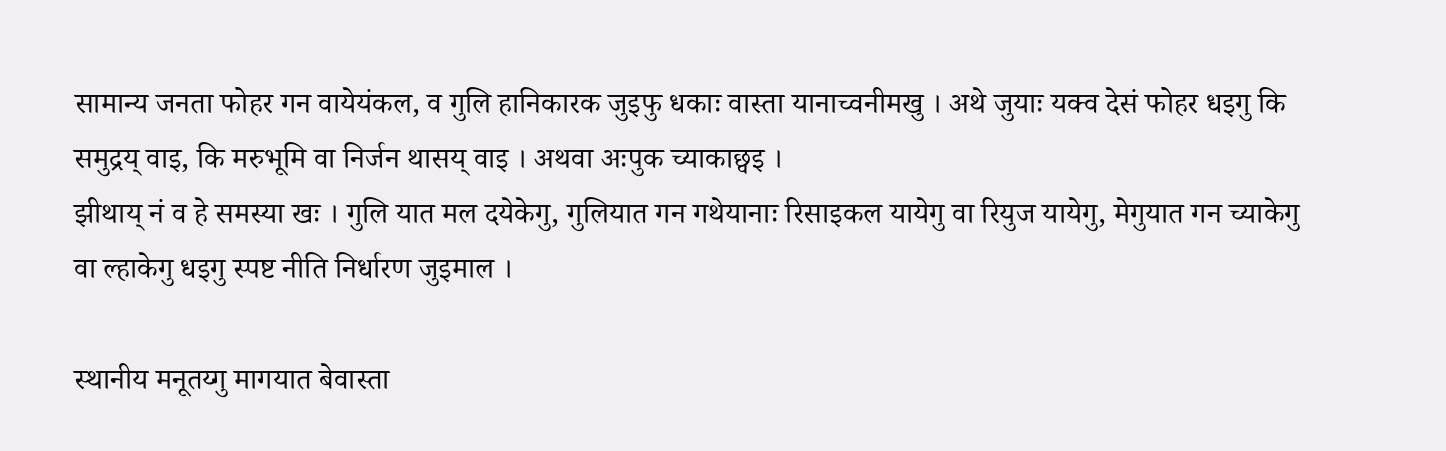सामान्य जनता फोहर गन वायेयंकल, व गुलि हानिकारक जुइफु धकाः वास्ता यानाच्वनीमखु । अथे जुयाः यक्व देसं फोहर धइगु कि समुद्रय् वाइ, कि मरुभूमि वा निर्जन थासय् वाइ । अथवा अःपुक च्याकाछ्वइ ।
झीथाय् नं व हे समस्या खः । गुलि यात मल दयेकेगु, गुलियात गन गथेयानाः रिसाइकल यायेगु वा रियुज यायेगु, मेगुयात गन च्याकेगु वा ल्हाकेगु धइगु स्पष्ट नीति निर्धारण जुइमाल ।

स्थानीय मनूतय्गु मागयात बेवास्ता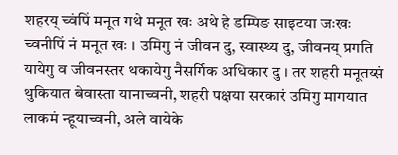शहरय् च्वंपिं मनूत गथे मनूत खः अथे हे डम्पिङ साइटया जःखः च्वनीपिं नं मनूत खः । उमिगु नं जीवन दु, स्वास्थ्य दु, जीवनय् प्रगति यायेगु व जीवनस्तर थकायेगु नैसर्गिक अधिकार दु । तर शहरी मनूतय्सं थुकियात बेवास्ता यानाच्वनी, शहरी पक्षया सरकारं उमिगु मागयात लाकमं न्हूयाच्वनी, अले वायेके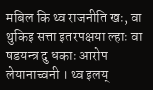मबिल कि थ्व राजनीति खः, वा थुकिइ सत्ता इतरपक्षया ल्हाः वा षडयन्त्र दु धकाः आरोप लेयानाच्वनी । थ्व इलय्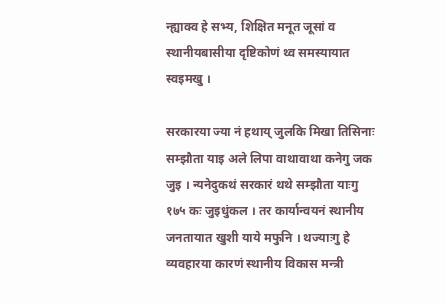न्ह्याक्व हे सभ्य, शिक्षित मनूत जूसां व स्थानीयबासीया दृष्टिकोणं थ्व समस्यायात स्वइमखु ।

सरकारया ज्या नं हथाय् जुलकि मिखा तिसिनाः सम्झौता याइ अले लिपा वाथावाथा कनेगु जक जुइ । न्यनेदुकथं सरकारं थथे सम्झौता याःगु १७५ कः जुइधुंकल । तर कार्यान्वयनं स्थानीय जनतायात खुशी याये मफुनि । थज्याःगु हे व्यवहारया कारणं स्थानीय विकास मन्त्री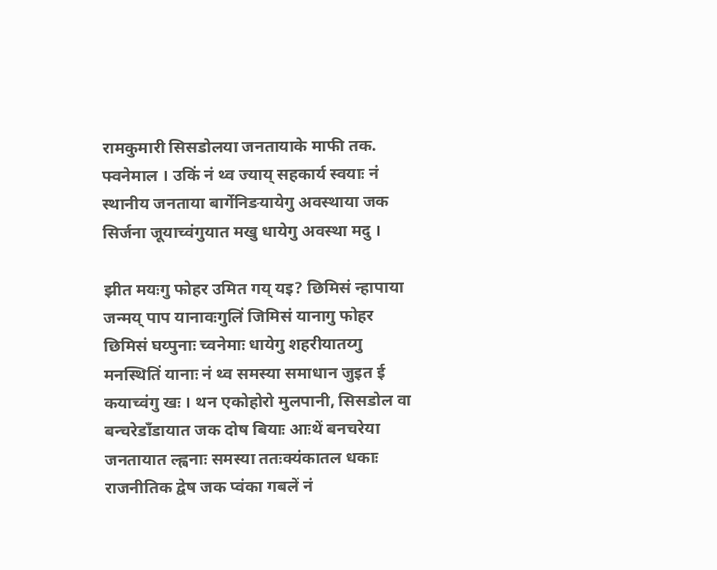रामकुमारी सिसडोलया जनतायाके माफी तक. फ्वनेमाल । उकिं नं थ्व ज्याय् सहकार्य स्वयाः नं स्थानीय जनताया बार्गेनिङयायेगु अवस्थाया जक सिर्जना जूयाच्वंगुयात मखु धायेगु अवस्था मदु ।

झीत मयःगु फोहर उमित गय् यइ? छिमिसं न्हापाया जन्मय् पाप यानावःगुलिं जिमिसं यानागु फोहर छिमिसं घय्पुनाः च्वनेमाः धायेगु शहरीयातय्गु मनस्थितिं यानाः नं थ्व समस्या समाधान जुइत ई कयाच्वंगु खः । थन एकोहोरो मुलपानी, सिसडोल वा बन्चरेडाँडायात जक दोष बियाः आःथें बनचरेया जनतायात ल्ह्वनाः समस्या ततःक्यंकातल धकाः राजनीतिक द्वेष जक प्वंका गबलें नं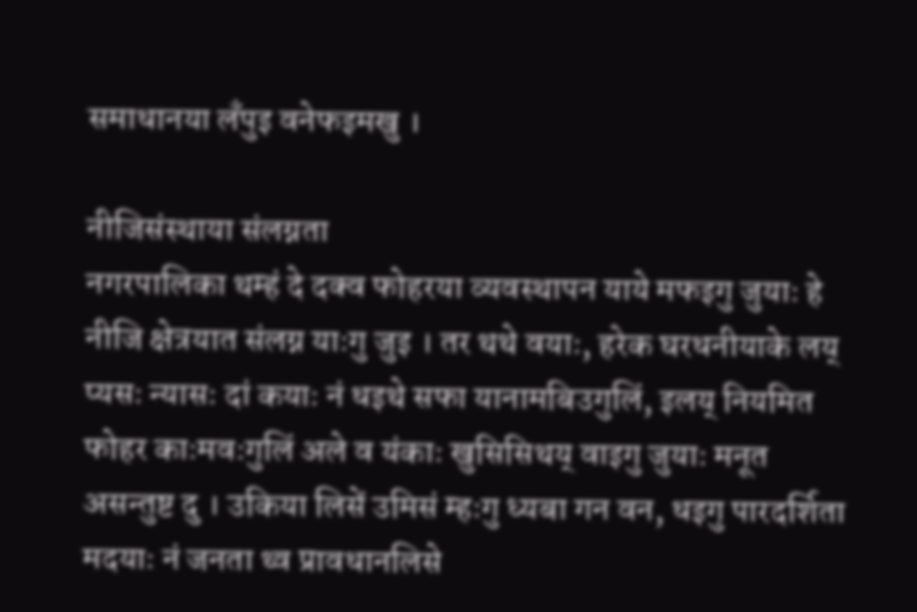समाधानया लँपुइ वनेफइमखु ।

नीजिसंस्थाया संलग्नता
नगरपालिका थम्हं दे दक्व फोहरया व्यवस्थापन याये मफइगु जुयाः हे नीजि क्षेत्रयात संलग्न याःगु जुइ । तर थथे वयाः, हरेक घरधनीयाके लय् प्यसः न्यासः दां कयाः नं धइथे सफा यानामबिउगुलिं, इलय् नियमित फोहर काःमवःगुलिं अले व यंकाः खुसिसिथय् वाइगु जुयाः मनूत असन्तुष्ट दु । उकिया लिसें उमिसं म्हःगु ध्यबा गन वन, धइगु पारदर्शिता मदयाः नं जनता थ्व प्रावधानलिसे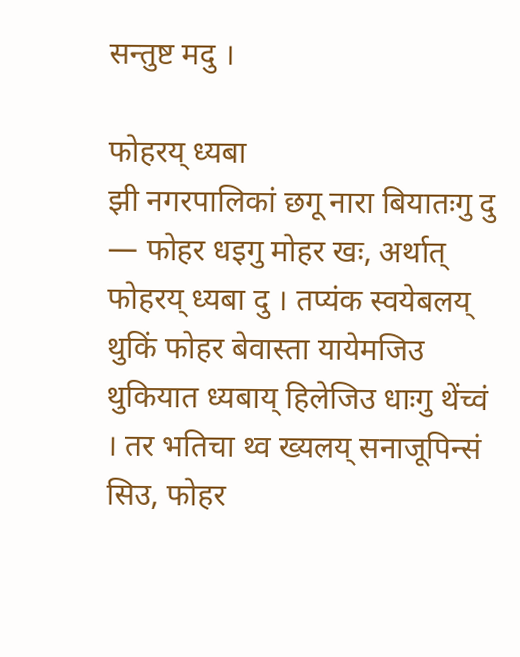सन्तुष्ट मदु ।

फोहरय् ध्यबा
झी नगरपालिकां छगू नारा बियातःगु दु — फोहर धइगु मोहर खः, अर्थात् फोहरय् ध्यबा दु । तप्यंक स्वयेबलय् थुकिं फोहर बेवास्ता यायेमजिउ थुकियात ध्यबाय् हिलेजिउ धाःगु थेंच्वं । तर भतिचा थ्व ख्यलय् सनाजूपिन्सं सिउ, फोहर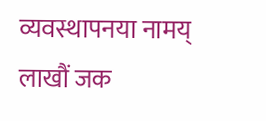व्यवस्थापनया नामय् लाखौं जक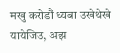मखु करोडौं ध्यबा उखेथेखे यायेजिउ, अझ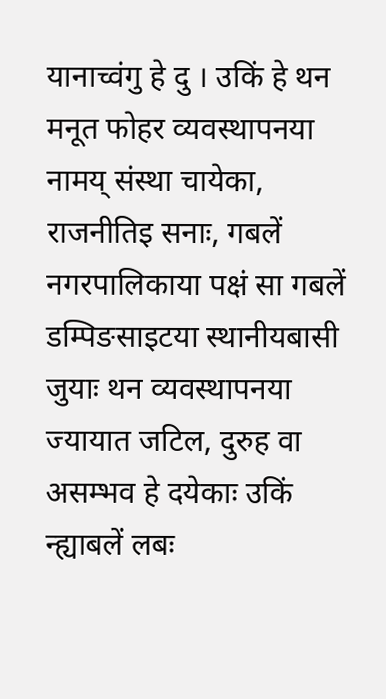यानाच्वंगु हे दु । उकिं हे थन मनूत फोहर व्यवस्थापनया नामय् संस्था चायेका, राजनीतिइ सनाः, गबलें नगरपालिकाया पक्षं सा गबलें डम्पिङसाइटया स्थानीयबासी जुयाः थन व्यवस्थापनया ज्यायात जटिल, दुरुह वा असम्भव हे दयेकाः उकिं न्ह्याबलें लबः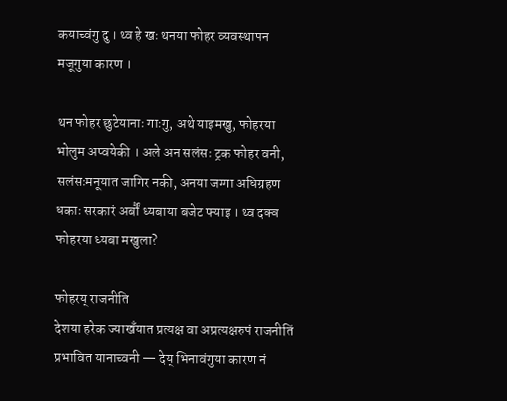कयाच्वंगु दु । थ्व हे खः थनया फोहर व्यवस्थापन मजूगुया कारण ।

थन फोहर छुटेयानाः गाःगु, अथे याइमखु, फोहरया भोलुम अप्वयेकी । अले अन सलंसः ट्रक फोहर वनी, सलंसःमनूयात जागिर नकी, अनया जग्गा अधिग्रहण धकाः सरकारं अर्बौं ध्यबाया बजेट फ्याइ । थ्व दक्व फोहरया ध्यबा मखुला?

फोहरय् राजनीति
देशया हरेक ज्याखँयात प्रत्यक्ष वा अप्रत्यक्षरुपं राजनीतिं प्रभावित यानाच्वनी — देय् भिनावंगुया कारण नं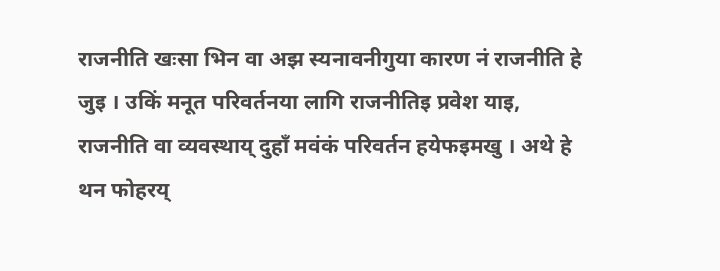राजनीति खःसा भिन वा अझ स्यनावनीगुया कारण नं राजनीति हे जुइ । उकिं मनूत परिवर्तनया लागि राजनीतिइ प्रवेश याइ, राजनीति वा व्यवस्थाय् दुहाँ मवंकं परिवर्तन हयेफइमखु । अथे हे थन फोहरय्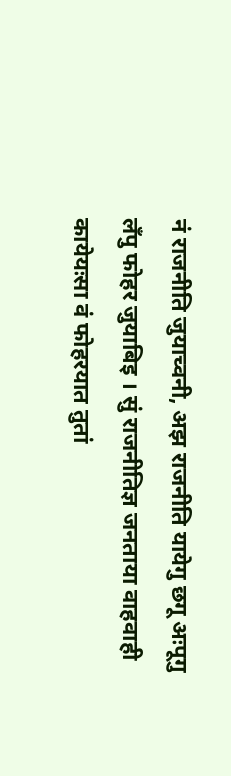नं राजनीति जुयाच्वनी, अझ राजनीति यायेगु छगू अःपूगु लँपु फोहर जुयाबिइ । सुं राजनीतिज्ञ जनताया वाहवाही कायेयःसा वं फोहरयात तुतां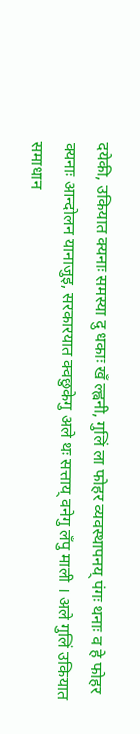दयेकी, उकियात क्यनाः समस्या दु धकाः खँ ल्ह्वनी, गुलिं ला फोहर व्यवस्थापनय् पंगः थनाः व हे फोहर क्यनाः आन्दोलन यानाजुइ, सरकारयात क्वछुकेगु अले थः सत्ताय् वनेगु लँपु माली । अले गुलिं उकियात समाधान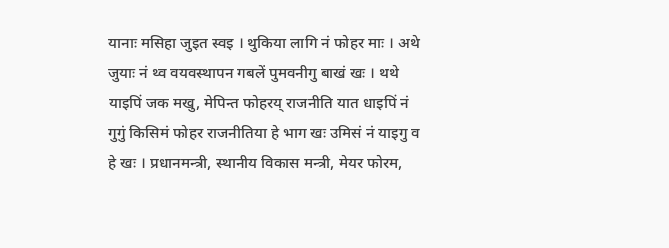यानाः मसिहा जुइत स्वइ । थुकिया लागि नं फोहर माः । अथे जुयाः नं थ्व वयवस्थापन गबलें पुमवनीगु बाखं खः । थथे याइपिं जक मखु, मेपिन्त फोहरय् राजनीति यात धाइपिं नं गुगुं किसिमं फोहर राजनीतिया हे भाग खः उमिसं नं याइगु व हे खः । प्रधानमन्त्री, स्थानीय विकास मन्त्री, मेयर फोरम,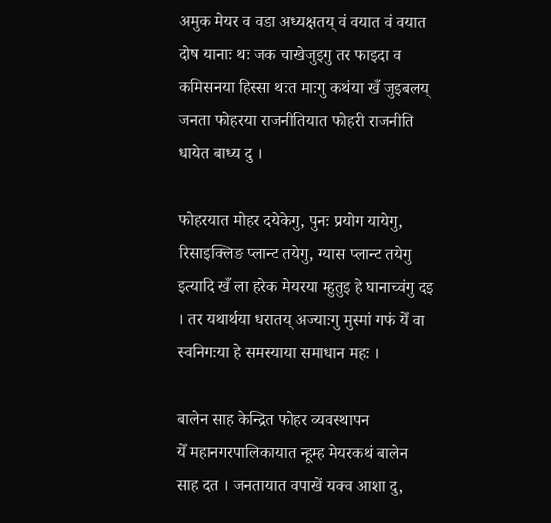अमुक मेयर व वडा अध्यक्षतय् वं वयात वं वयात दोष यानाः थः जक चाखेजुइगु तर फाइदा व कमिसनया हिस्सा थःत माःगु कथंया खँ जुइबलय् जनता फोहरया राजनीतियात फोहरी राजनीति धायेत बाध्य दु ।

फोहरयात मोहर दयेकेगु, पुनः प्रयोग यायेगु, रिसाइक्लिङ प्लान्ट तयेगु, ग्यास प्लान्ट तयेगु इत्यादि खँ ला हरेक मेयरया म्हुतुइ हे घानाच्वंगु दइ । तर यथार्थया धरातय् अज्याःगु मुस्मां गफं येँ वा स्वनिगःया हे समस्याया समाधान महः ।

बालेन साह केन्द्रित फोहर व्यवस्थापन
येँ महानगरपालिकायात न्हूम्ह मेयरकथं बालेन साह दत । जनतायात वपाखें यक्व आशा दु,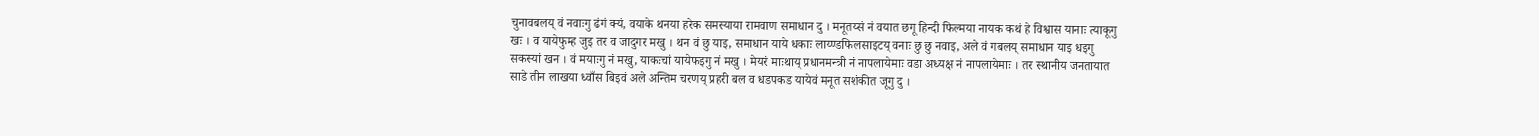चुनावबलय् वं नवाःगु ढंगं क्यं, वयाके थनया हरेक समस्याया रामवाण समाधान दु । मनूतय्सं नं वयात छगू हिन्दी फिल्मया नायक कथं हे विश्वास यानाः त्याकूगु खः । व यायेफुम्ह जुइ तर व जादुगर मखु । थन वं छु याइ, समाधान याये धकाः लाय्ण्डफिलसाइटय् वनाः छु छु नवाइ, अले वं गबलय् समाधान याइ धइगु सकस्यां खन । वं मयाःगु नं मखु, याकःचां यायेफइगु नं मखु । मेयरं माःथाय् प्रधानमन्त्री नं नापलायेमाः वडा अध्यक्ष नं नापलायेमाः । तर स्थानीय जनतायात साडे तीन लाखया ध्वाँस बिइवं अले अन्तिम चरणय् प्रहरी बल व धडपकड यायेवं मनूत सशंकीत जूगु दु ।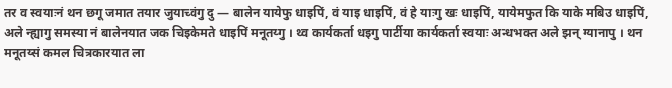तर व स्वयाःनं थन छगू जमात तयार जुयाच्वंगु दु — बालेन यायेफु धाइपिं, वं याइ धाइपिं, वं हे याःगु खः धाइपिं, यायेमफुत कि याके मबिउ धाइपिं, अले न्ह्यागु समस्या नं बालेनयात जक चिइकेमते धाइपिं मनूतय्गु । थ्व कार्यकर्ता धइगु पार्टीया कार्यकर्ता स्वयाः अन्धभक्त अले झन् ग्यानापु । थन मनूतय्सं कमल चित्रकारयात ला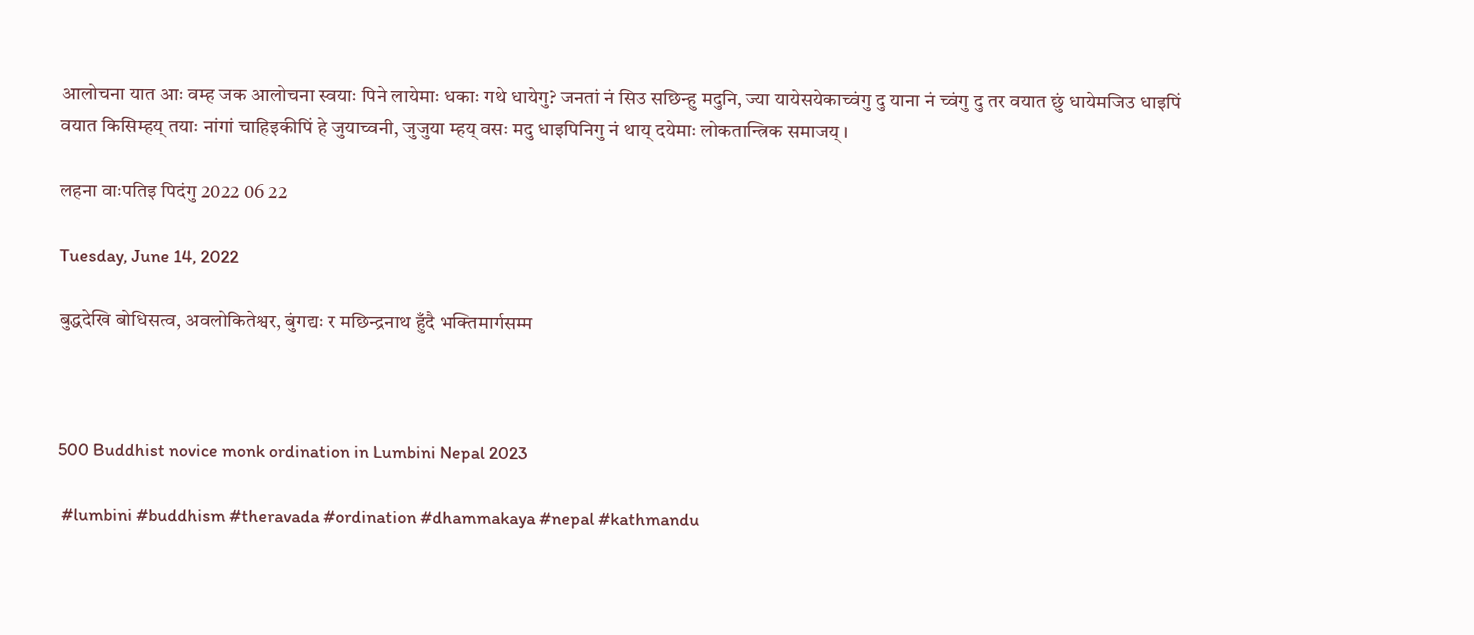आलोचना यात आः वम्ह जक आलोचना स्वयाः पिने लायेमाः धकाः गथे धायेगु? जनतां नं सिउ सछिन्हु मदुनि, ज्या यायेसयेकाच्वंगु दु याना नं च्वंगु दु तर वयात छुं धायेमजिउ धाइपिं वयात किसिम्हय् तयाः नांगां चाहिइकीपिं हे जुयाच्वनी, जुजुया म्हय् वसः मदु धाइपिनिगु नं थाय् दयेमाः लोकतान्त्रिक समाजय् ।

लहना वाःपतिइ पिदंगु 2022 06 22

Tuesday, June 14, 2022

बुद्धदेखि बोधिसत्व, अवलोकितेश्वर, बुंगद्यः र मछिन्द्रनाथ हुँदै भक्तिमार्गसम्म



500 Buddhist novice monk ordination in Lumbini Nepal 2023

 #lumbini #buddhism #theravada #ordination #dhammakaya #nepal #kathmandu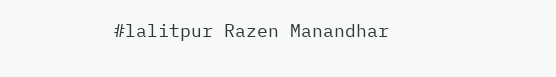#lalitpur Razen Manandhar